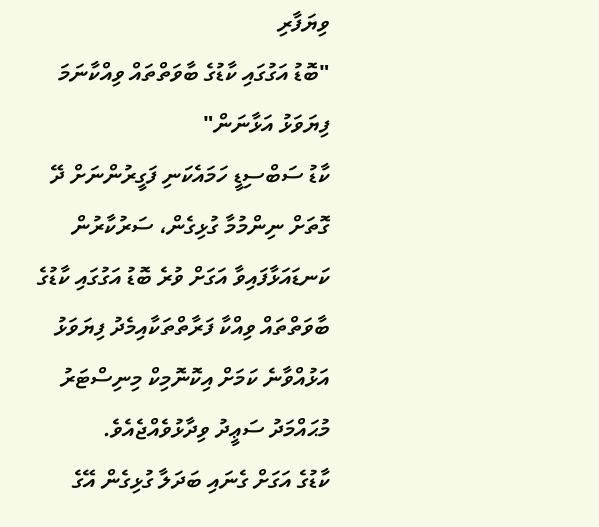ވިޔަފާރި
"ބޮޑު އަގުގައި ކާޑުގެ ބާވަތްތައް ވިއްކާނަމަ ފިޔަވަޅު އަޅާނަން"
ކާޑު ސަބްސިޑީ ހަމައެކަނި ފަގީރުންނަށް ދޭ ގޮތަށް ނިންމުމާ ގުޅިގެން، ސަރުކާރުން ކަނޑައަޅާފައިވާ އަގަށް ވުރެ ބޮޑު އަގުގައި ކާޑުގެ ބާވަތްތައް ވިއްކާ ފަރާތްތަކާއިމެދު ފިޔަވަޅު އަޅުއްވާނެ ކަމަށް އިކޮނޮމިކް މިނިސްޓަރު މުޙައްމަދު ސަޢީދު ވިދާޅުވެއްޖެއެވެ.
ކާޑުގެ އަގަށް ގެނައި ބަދަލާ ގުޅިގެން އޭގެ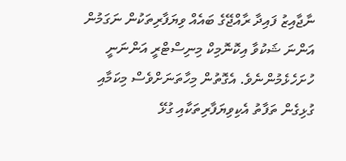ނާޖާއިޒު ފައިދާ ރާއްޖޭގެ ބައެއް ވިޔަފާރިތަކުން ނަގަމުން އަންނަ ޝަކުވާ އިކޮނޮމިކް މިނިސްޓްރީ އަންނަނީ ހުށަހެޅެމުންނެވެ. އެގޮތުން މިހާތަނަށްވެސް މިކަމާއި ގުޅިގެން ތަފާތު އެކިވިޔަފާރިތަކާއި ގުޅޭ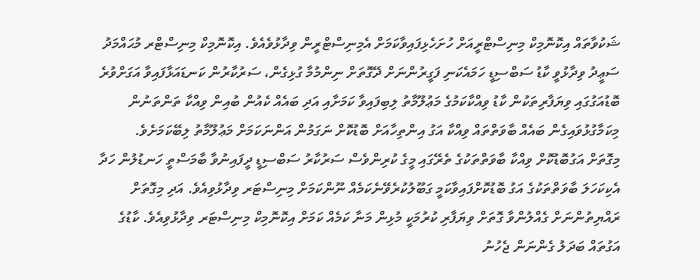ޝަކުވާތައް އިކޮނޮމިކް މިނިސްޓްރީއަށް ހުށަހެޅިފައިވާކަމަށް އެމިނިސްޓްރީން ވިދާޅުވެއެވެ. އިކޮނޮމިކް މިނިސްޓްރ މުޙައްމަދު ސަޢީދު ވިދާޅުވީ ކާޑު ސަބްސިޑީ ހަމައެކަނި ފަގީރުންނަށް ދޭގޮތަށް ނިންމުމާ ގުޅިގެން، ސަރުކާރުން ކަނޑައަޅާފައިވާ އަގަށްވުރެ ބޮޑުއަގުގައި ވިޔަފާރިތަކުން ކާޑު ވިއްކާކަމުގެ މަޢުލޫމާތު ލިބިފައިވާ ކަމަށާއި އަދި ބައެއް ކެއުން ބުއިން ވިއްކާ ތަންތަނުން މިކަމާގުޅުވައިގެން ބައެއް ބާވަތްތައް ވިއްކާ އަގު އިންތިހާއަށް ބޮޑުކޮށް ނަގަމުން އަންނަކަމަށް މަޢުލޫމާތު ލިބޭކަމަށެވެ.
މިގޮތަށް އަގުބޮޑުކޮށް ވިއްކާ ބާވަތްތަކުގެ ތެރޭގައި މީގެ ކުރިންވެސް ސަރުކާރު ސަބްސިޑީ ދީފައިނުވާ ބާމަސްތީ ހަނޑުލުން ހަދާ އެކިކަހަލަ ބާވަތްތަކުގެ އަގު ބޮޑުކޮށްފައިވާކަމީ ގަބޫލުކުރެވޭނެކަމެއް ނޫންކަމަށް މިނިސްޓަރ ވިދާޅުވިއެވެ. އަދި މިގޮތަށް ރައްޔިތުންނަށް ގެއްލުންވާ ގޮތަށް ވިޔަފާރި ކުރުމަކީ މުޅިން މަނާ ކަމެއް ކަމަށް އިކޮނޮމިކް މިނިސްޓަރ ވިދާޅުވިއެވެ. ކާޑުގެ އަގުތައް ބަދަލު ގެންނަން ޖެހުނު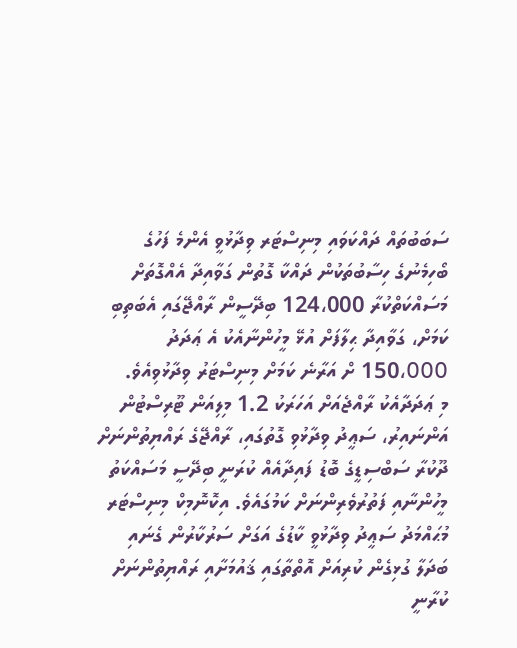ސަބަބުތައް ދައްކަވައި މިނިސްޓަރ ވިދާޅުވީ އެންމެ ފަހުގެ ބޯހިމެނުގެ ހިސާބުތަކުން ދައްކާ ގޮތުން ގަވާއިދާ އެއްގޮތަށް މަސައްކަތްކުރާ 124،000 ބިދޭސީން ރާއްޖޭގައި އެބަތިބި ކަމަށް، ގަވާއިދާ ޙިލާފަށް އުޅޭ މީހުންނާއެކު އެ ޢަދަދު 150،000 ށް އަރާނެ ކަމަށް މިނިސްޓަރު ވިދާޅުވިއެވެ.
މި ޢަދަދާއެކު ރާއްޖެއަށް އަހަރަކު 1.2 މިލިއަން ޓޫރިސްޓުން އަންނައިރު، ސަޢީދު ވިދާޅުވި ގޮތުގައި، ރާއްޖޭގެ ރައްޔިތުންނަށް ދޫކުރާ ސަބްސިޑީގެ ބޮޑު ފައިދާއެއް ކުރަނީ ބިދޭސީ މަސައްކަތު މީހުންނާއި ފަތުރުވެރިންނަށް ކަމުގައެވެ. އިކޮނޮމިކް މިނިސްޓަރ މުޙައްމަދު ސަޢީދު ވިދާޅުވީ ކާޑުގެ އަގަށް ސަރުކާރުން ގެނައި ބަދަލާ ގުޅިގެން ކުރިއަށް އޮތްތާގައި ޤައުމަށާއި ރައްޔިތުންނަށް ކުރާނީ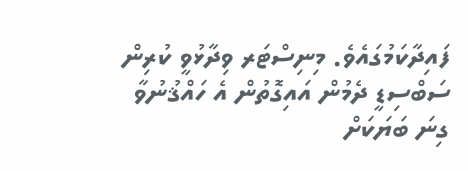ފައިދާކަމުގައެވެ. މިނިސްޓަރ ވިދާޅުވީ ކުރިން ސަބްސިޑީ ދެމުން އައިގޮތުން އެ ހައްޤުނުވާ ގިނަ ބަޔަކަށް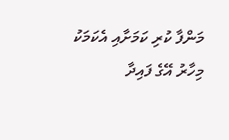މަންފާ ކުރި ކަމަށާއި އެކަމަކު މިހާރު އޭގެ ފައިދާ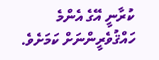ކުރާނީ އޭގެ އެންމެ ހައްޤުވެރީންނަށް ކަމަށެވެ.